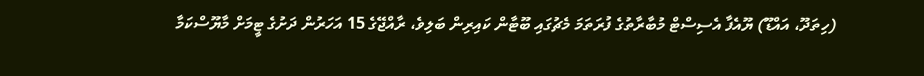(ހިތަދޫ، އައްޑޫ) ޔޫއެފާ އެސިސްޓް މުބާރާތުގެ ފުރަތަމަ މެޗުގައި ބޫޓާން ކައިރިން ބަލިވެ، ރާއްޖޭގެ 15 އަހަރުން ދަށުގެ ޓީމަށް މާޔޫސްކަމާ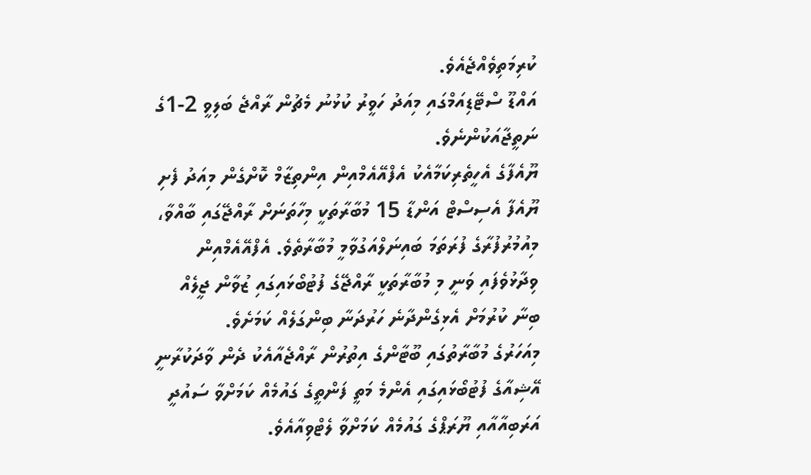ކުރިމަތިވެއްޖެއެވެ.
އައްޑޫ ސްޓޭޑިއަމްގައި މިއަދު ހަވީރު ކުޅުނު މެޗުން ރާއްޖެ ބަލިވީ 2-1ގެ ނަތީޖާއަކުންނެވެ.
ޔޫއެފާގެ އެހީތެރިކަމާއެކު އެފްއޭއެމްއިން އިންތިޒާމް ކޮށްގެން މިއަދު ފެށި ޔޫއެފާ އެސިސްޓް އަންޑާ 15 މުބާރާތަކީ މިހާތަނަށް ރާއްޖޭގައި ބާއްވާ، މިއުމުރުފުރާގެ ފުރަތަމަ ބައިނަލްއަގުވާމީ މުބާރާތެވެ. އެފްއޭއެމްއިން ވިދާޅުވެފައި ވަނީ މި މުބާރާތަކީ ރާއްޖޭގެ ފުޓުބޯޅައިގައި ޒުވާން ޖީލެއް ބިނާ ކުރުމަށް އެޅިގެންދާނެ ހަރުދަނާ ބިންގަލެއް ކަމަށެވެ.
މިއަހަރުގެ މުބާރާތުގައި ބޫޓާންގެ އިތުރުން ރާއްޖެއާއެކު ދެން ވާދަކުރާނީ އޭޝިއާގެ ފުޓުބޯޅައިގައި އެންމެ މަތީ ފަންތީގެ ގައުމެއް ކަމަށްވާ ސައުދީ އަރަބިއާއާއި ޔޫރަޕްގެ ގައުމެއް ކަމަށްވާ ލެޓްވިއާއެވެ.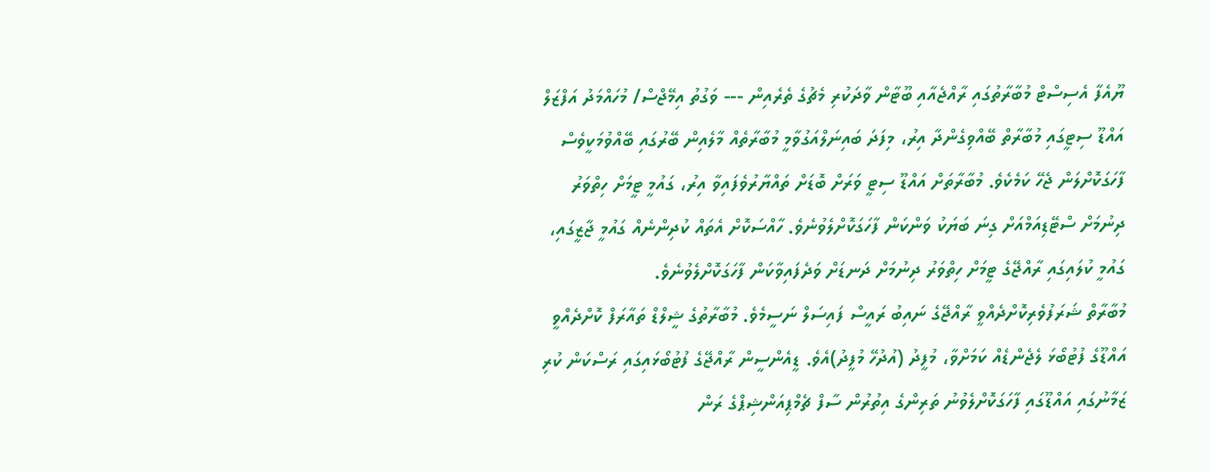ޔޫއެފާ އެސިސްޓް މުބާރާތުގައި ރާއްޖެއާއި ބޫޓާން ވާދަކުރި މެޗުގެ ތެރެއިން --- ވަގުތު އިމޭޖްސް/ މުހައްމަދު އަފްޒަލް
އައްޑޫ ސިޓީގައި މުބާރާތް ބޭއްވިގެންދާ އިރު، މިފަދަ ބައިނަލްއަގުވާމީ މުބާރާތެއް މާލެއިން ބޭރުގައި ބޭއްވުމަކީވެސް ފާހަގަކޮށްލަން ޖެހޭ ކަމެކެވެ. މުބާރާތަށް އައްޑޫ ސިޓީ ވަރަށް ބޮޑަށް ތައްޔާރުވެފައިވާ އިރު، ގައުމީ ޓީމަށް ހިތްވަރު ދިނުމަށް ސްޓޭޑިއަމްއަށް ގިނަ ބަޔަކު ވަންކަން ފާހަގަކޮށްލެވުނެވެ. ހާއްސަކޮށް އެތައް ކުދިންނެއް ގައުމީ ޖާޒީގައި، ގައުމީ ކުލައިގައި ރާއްޖޭގެ ޓީމަށް ހިތްވަރު ދިނުމަށް ދަނޑަށް ވަދެފައިވާކަން ފާހަގަކޮށްލެވުނެވެ.
މުބާރާތް ޝަރަފުވެރިކޮށްދެއްވީ ރާއްޖޭގެ ނައިބު ރައީސް ފައިސަލް ނަސީމެވެ. މުބާރާތުގެ ޝީލްޑް ތައާރަފް ކޮށްދެއްވީ އައްޑޫގެ ފުޓުބޯޅަ ލެޖެންޑެއް ކަމަށްވާ، މުފީދު (އުދުހޭ މުފީދު)އެވެ. ޑީއެންސީން ރާއްޖޭގެ ފުޓުބޯޅައިގައި ރަސްކަން ކުރި ޒަމާނުގައި އައްޑޫގައި ފާހަގަކޮށްލެވުނު ތަރިންގެ އިތުރުން ސާފް ޗެމްޕިއަންޝިޕްގެ ރަން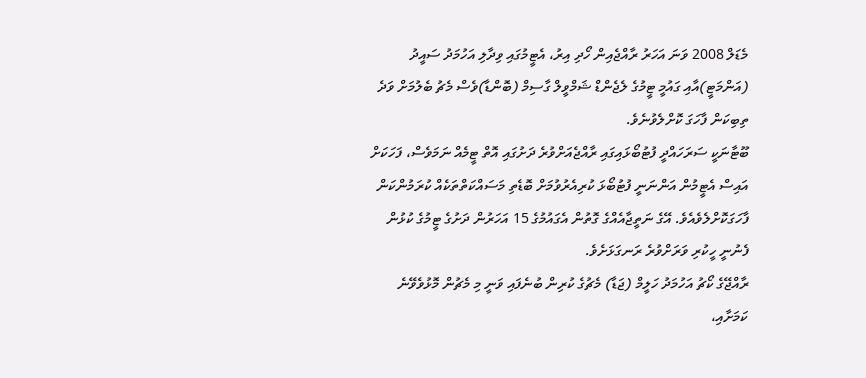މެޑަލް 2008 ވަނަ އަހަރު ރާއްޖެއިން ހޯދި އިރު، އެޓީމުގައި ވިދާލި އަހުމަދު ސައީދު (އަންމަޓީ)އާއި ގައުމީ ޓީމުގެ ލެޖެންޑް ޝަމްވީލް ގާސިމް (ބޮންޑާ)ވެސް މެޗު ބެލުމަށް ވަދެ ތިބިކަން ފާހަގަ ކޮށްލެވުނެވެ.
ބޫޓާނަކީ ސަރަހައްދީ ފުޓުބޯޅައިގައި ރާއްޖެއަށްވުރެ ދަށުގައި އޮތް ޓީމެއް ނަމަވެސް، ފަހަކަށް އައިސް އެޓީމުން އަންނަނީ ފުޓުބޯޅަ ކުރިއެރުވުމަށް ބޮޑެތި މަސައްކަތްތަކެއް ކުރަމުންކަން ފާހަގަކޮށްލެވެއެވެ. އޭގެ ނަތީޖާއެއްގެ ގޮތުން އެގައުމުގެ 15 އަހަރުން ދަށުގެ ޓީމުގެ ކުޅުން ފެނުނީ ހީކުރި ވަރަށްވުރެ ރަނގަޅަށެވެ.
ރާއްޖޭގެ ކޯޗު އަހުމަދު ހަލީމް (ޖަޑާ) މެޗުގެ ކުރިން ބުނެފައި ވަނީ މި މެޗުން މޮޅުވެވޭނެ ކަމަށާއި،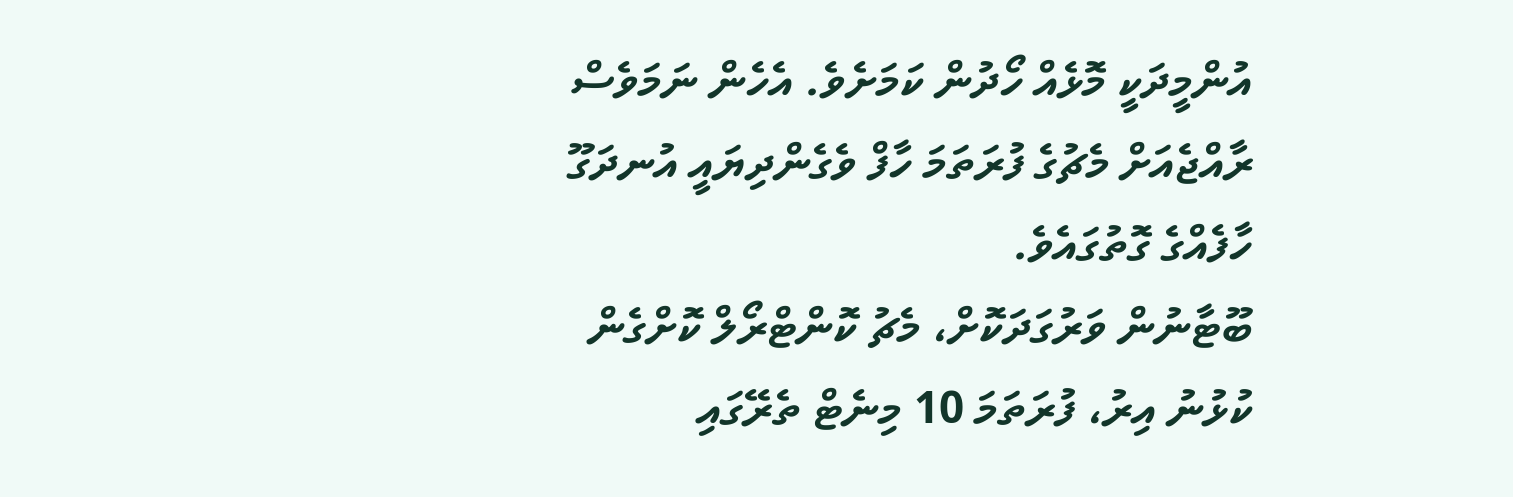އުންމީދަކީ މޮޅެއް ހޯދުން ކަމަށެވެ. އެހެން ނަމަވެސް ރާއްޖެއަށް މެޗުގެ ފުރަތަމަ ހާފް ވެގެންދިޔައީ އުނދަގޫ ހާފެއްގެ ގޮތުގައެވެ.
ބޫޓާނުން ވަރުގަދަކޮށް، މެޗު ކޮންޓްރޯލް ކޮށްގެން ކުޅުނު އިރު، ފުރަތަމަ 10 މިނެޓް ތެރޭގައި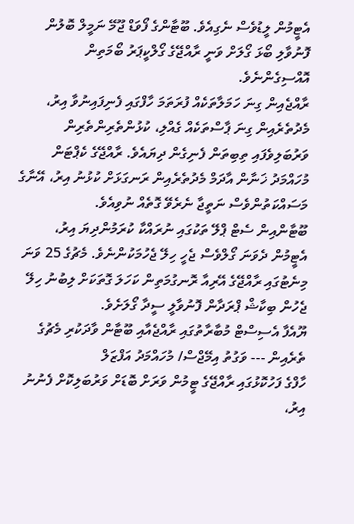އެޓީމުން ލީޑުވެސް ނެގިއެވެ. ބޫޓާންގެ ފޯވަޑް ޖޫމޭ ނަމީލް ބޮލުން ފޮނުވާލި ބޯޅަ ގޯލަށް ވަނީ ރާއްޖޭގެ ގޯލްކީޕަރު ބޯމަތިން އޮއްސިގެންނެވެ.
ރާއްޖެއިން ގިނަ ހަމަލާތަކެއް ފުރަތަމަ ހާފްގައި ފެނިފައިނުވާ އިރު، މެދުތެރެއިން ގިނަ ޕާސްތަކެއް ގެއްލި، ކުޅުންތެރިންތެރިން ވަރުބަލިވެފައި ތިބިތަން ފެނިގެން ދިޔައެވެ. ރާއްޖޭގެ ކެޕްޓަން މުހައްމަދު ޚަނާން އާދަމް މެދުތެރެއިން ރަނގަޅަށް ކުޅުނު އިރު، އޭނާގެ މަސައްކަތުންވެސް ނަތީޖާ ނެރެވޭ ގޮތެއް ނުވިއެވެ.
ބޫޓާންއިން ސެޓް ޕްލޭ ތަކުގައި ނުރައްކާ ކުރަމުންދިޔަ އިރު، އެޓީމުން ދެވަނަ ގޯލްވެސް ޖެހީ ހިލޭ ޖެހުމަކުންނެވެ. މެޗުގެ 25 ވަނަ މިނެޓުގައި ރާއްޖޭގެ އޭރިއާ ރޮނގުމަތިން ކަހަލަ ގޮތަކަށް ލިބުނު ހިލޭ ޖެހުން ބިކާޝް ޕްރަދާން ފޮނުވާލީ ސީދާ ގޯލަށެވެ.
ޔޫއެފާ އެސިސްޓް މުބާރާތުގައި ރާއްޖެއާއި ބޫޓާން ވާދަކުރި މެޗުގެ ތެރެއިން --- ވަގުތު އިމޭޖްސް/ މުހައްމަދު އަފްޒަލް
ހާފްގެ ފަހުކޮޅުގައި ރާއްޖޭގެ ޓީމުން ވަރަށް ބޮޑަށް ވަރުބަލިކޮށް ފެނުނު އިރު،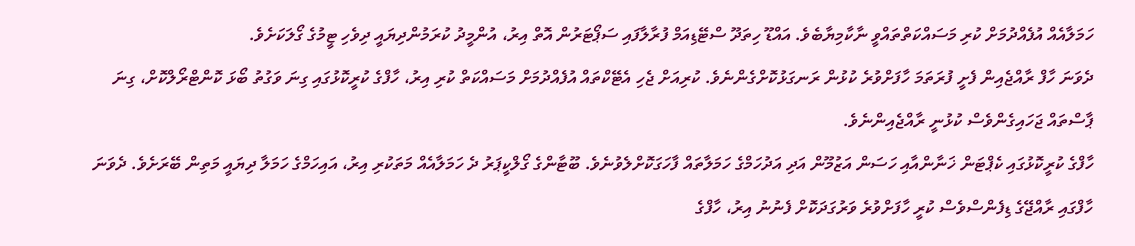ހަމަލާއެއް އުފެއްދުމަށް ކުރި މަސައްކަތްތައްވީ ނާކާމިޔާބެވެ. އައްޑޫ ހިތަދޫ ސްޓޭޑިއަމް ފުރާލާފައި ސަޕޯޓަރުން އޮތް އިރު، އުންމީދު ކުރަމުންދިޔައީ ދިވެހި ޓީމުގެ ގޯލަކަށެވެ.
ދެވަނަ ހާފް ރާއްޖެއިން ފެށީ ފުރަތަމަ ހާފަށްވުރެ ކުޅުން ރަނގަޅުކޮށްގެންނެވެ. ކުރިއަށް ޖެހި އެޓޭކްތައް އުފެއްދުމަށް މަސައްކަތް ކުރި އިރު، ހާފްގެ ކުރީކޮޅުގައި ގިނަ ވަގުތު ބޯޅަ ކޮންޓްރޯލްކޮށް، ގިނަ ޕާސްތައް ޖަހައިގެންވެސް ކުޅުނީ ރާއްޖެއިންނެވެ.
ހާފްގެ ކުރީކޮޅުގައި ކެޕްޓަން ޚަނާންއާއި ހަސަން އަޒުމޫން އަދި އަދުހަމްގެ ހަމަލާތައް ފާހަގަކޮށްލެވުނެވެ. ބޫޓާންގެ ގޯލްކީޕަރު ދެ ހަމަލާއެއް މަތަކުރި އިރު، އައިހަމްގެ ހަމަލާ ދިޔައީ މަތިން ބޭރަށެވެ. ދެވަނަ ހާފްގައި ރާއްޖޭގެ ޑިފެންސްވެސް ކުރީ ހާފަށްވުރެ ވަރުގަދަކޮށް ފެނުނު އިރު، ހާފްގެ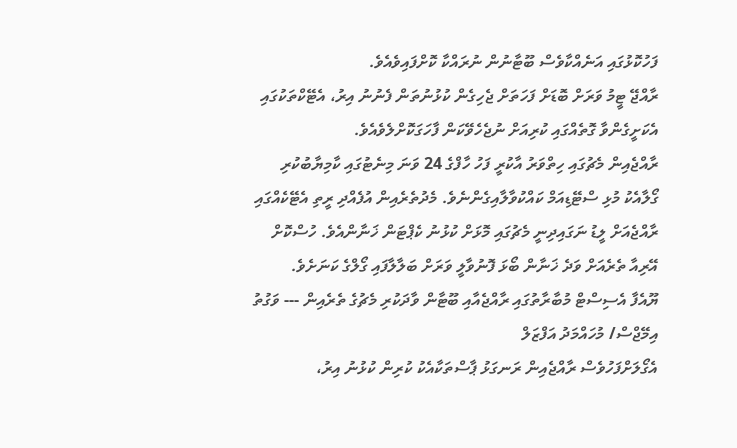ފަހުކޮޅުގައި އަނެއްކާވެސް ބޫޓާނުން ނުރައްކާ ކޮށްފައިވެއެވެ.
ރާއްޖޭ ޓީމު ވަރަށް ބޮޑަށް ފަހަތަށް ޖެހިގެން ކުޅުނުތަން ފެނުނު އިރު، އެޓޭކްތަކުގައި އެކަށީގެންވާ ގޮތެއްގައި ކުރިއަށް ނުޖެހެވޭކަން ފާހަގަކޮށްލެވެއެވެ.
ރާއްޖެއިން މެޗުގައި ހިތްވަރު އާކުރީ ފަހު ހާފްގެ 24 ވަނަ މިނެޓުގައި ކާމިޔާބުކުރި ގޯލާއެކު މުޅި ސްޓޭޑިއަމް ކައްކުވާލާއިގެންނެވެ. މެދުތެރެއިން އުފެއްދި ރީތި އެޓޭކެއްގައި ރާއްޖެއަށް ލީޑު ނަގައިދިނީ މެޗުގައި މޮޅަށް ކުޅުނު ކެޕްޓަން ޚަނާންއެވެ. ހުސްކޮށް އޭރިއާ ތެރެއަށް ވަދެ ޚަނާން ބޯޅަ ފޮނުވާލީ ވަރަށް ބަލާލާފައި ގޯލްގެ ކަނަށެވެ.
ޔޫއެފާ އެސިސްޓް މުބާރާތުގައި ރާއްޖެއާއި ބޫޓާން ވާދަކުރި މެޗުގެ ތެރެއިން --- ވަގުތު އިމޭޖްސް/ މުހައްމަދު އަފްޒަލް
އެގޯލަށްފަހުވެސް ރާއްޖެއިން ރަނގަޅު ޕާސްތަކާއެކު ކުރިން ކުޅުނު އިރު،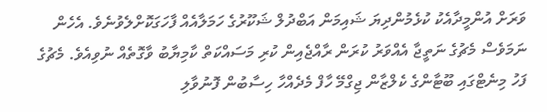ވަރަށް އުންމީދާއެކު ކުޅެމުންދިޔަ ޝައިމަން އަބްދުލް ޝަކޫރުގެ ހަމަލާއެއް ފާހަގަކޮށްލެވުނެވެ. އެހެން ނަމަވެސް މެޗުގެ ނަތީޖާ އެއްވަރު ކުރަން ރާއްޖެއިން ކުރި މަސައްކަތް ކާމިޔާބު ވާގޮތެއް ނުވިއެވެ. މެޗުގެ ފަހު މިނެޓްގައި ބޫޓާންގެ ކެލްޒާން ޖިގްމޭ ހާފް މެދެއްހާ ހިސާބުން ފޮނުވާލި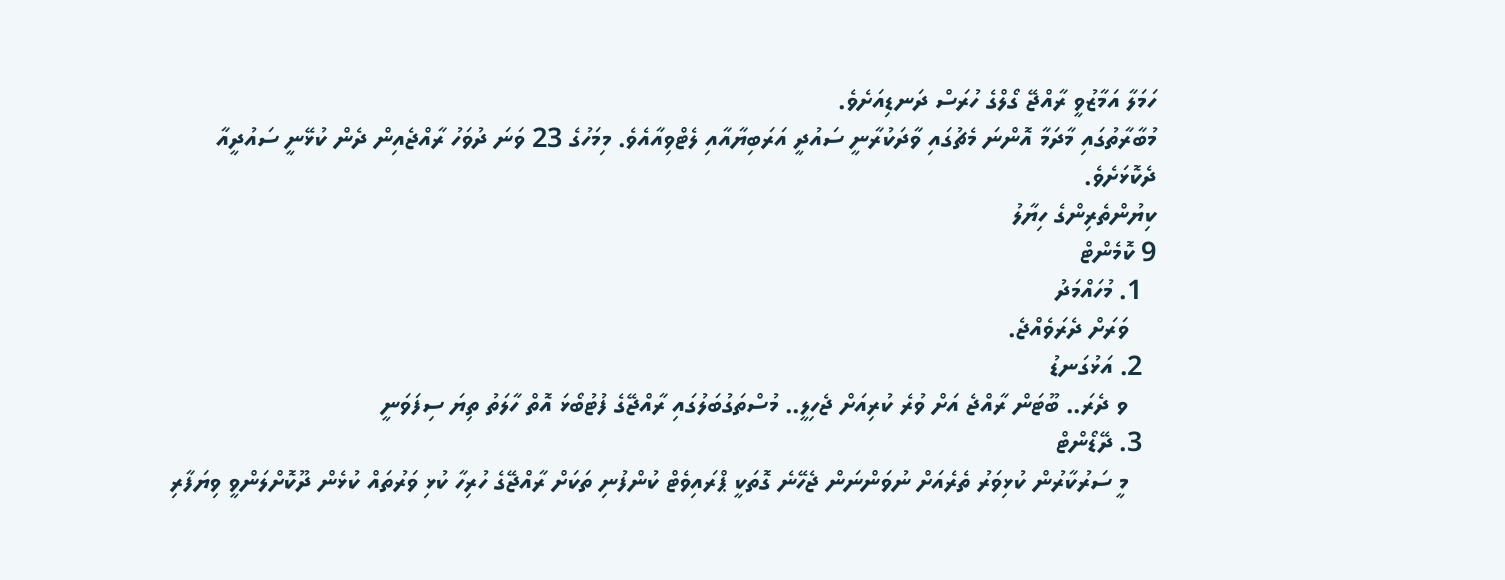ހަމަލާ އަމާޒުވީ ރާއްޖޭ ގޯލްގެ ހުރަސް ދަނޑިއަށެވެ.
މުބާރާތުގައި މާދަމާ އޮންނަ މެޗުގައި ވާދަކުރާނީ ސައުދީ އަރަބިޔާއާއި ލެޓްވިއާއެވެ. މިމަހުގެ 23 ވަނަ ދުވަހު ރާއްޖެއިން ދެން ކުޅޭނީ ސައުދީއާ ދެކޮޅަށެވެ.
ކިޔުންތެރިންގެ ހިޔާލު
9 ކޮމެންޓް
  1. މުހައްމަދު
    ވަރަށް ދެރަވެއްޖެ.
  2. އަޅުގަނޑު
    ވ ދެރަ.. ބޫޓަން ރާއްޖެ އަށް ވުރެ ކުރިއަށް ޖެހިލީ.. މުސްތަގުބަލުގައި ރާއްޖޭގެ ފުޓުބޯޅަ އޮތް ހާލަތު ތިޔަ ސިފަވަނީ
  3. ދޭޑޯންޓް
    މީ ސަރުކާރުން ކުޅިވަރު ތެރެއަށް ނުވަންނަން ޖެހޭނެ ގޮތަކީ ޕްރައިވެޓް ކުންފުނި ތަކަށް ރާއްޖޭގެ ހުރިހާ ކުޅި ވަރުތައް ކުޅެން ދޫކޮށްލަންވީ ވިޔަފާރި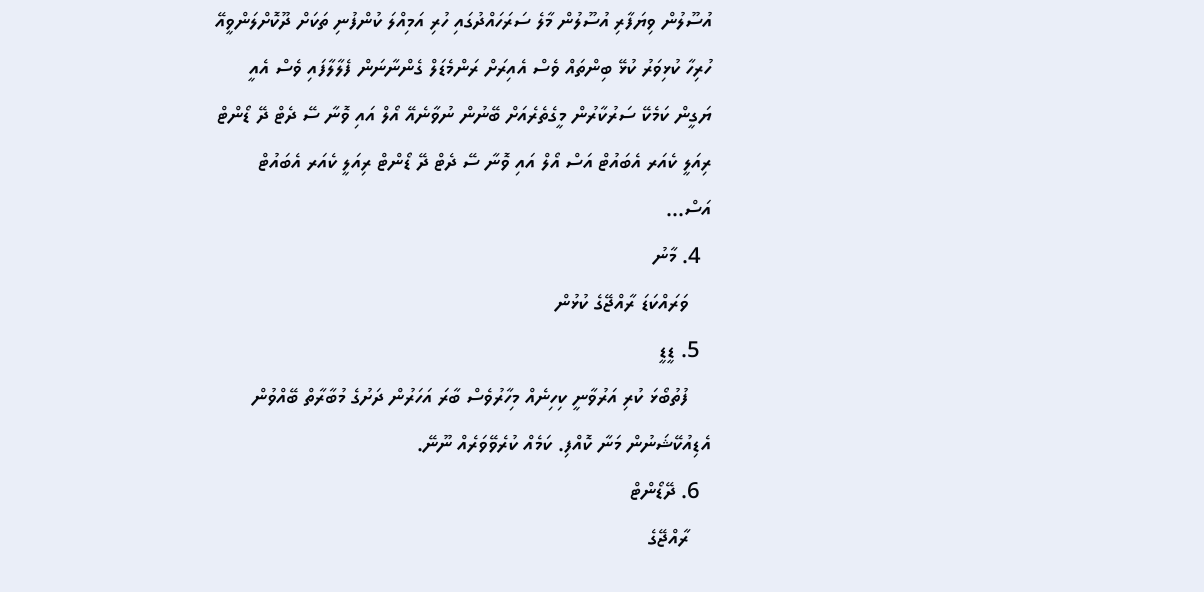އުސޫލުން ވިޔަފާރި އުސޫލުން މާލެ ސަރަހައްދުގައި ހުރި އަމިއްލަ ކުންފުނި ތަކަށް ދޫކޮށްލަންވީއޭ ހުރިހާ ކުޅިވަރު ކުޅޭ ބިންތައް ވެސް އެއިރަށް ރަންމެޑަލް ގެންނާނަން ފެލާލާފައި ވެސް އެއީ ޔަގީން ކަމެކޭ ސަރުކާރުން މީގެތެރެއަށް ބޭނުން ނުވާނެއޭ އޯލް އައި ވޮނާ ސޭ ދެޓް ދޭ ޑޯންޓް ރިއަލީ ކެއަރ އެބައުޓް އަސް އޯލް އައި ވޮނާ ސޭ ދެޓް ދޭ ޑޯންޓް ރިއަލީ ކެއަރ އެބައުޓް އަސް...
  4. މާނު
    ވަރައްކަޑަ ރާއްޖޭގެ ކުޅުން
  5. ޑީޑީ
    ފުތުބޯޅަ ކުރި އަރުވާނީ ކިހިނެއް މިހާރުވެސް ބާރަ އަހަރުން ދަށުގެ މުބާރާތް ބޭއްވުން އެޑިއުކޭޝަނުން މަނާ ކޮއްފި. ކަމެއް ކުރެވޭވަރެއް ނޫނޭ.
  6. ދޭޑޯންޓް
    ރާއްޖޭގެ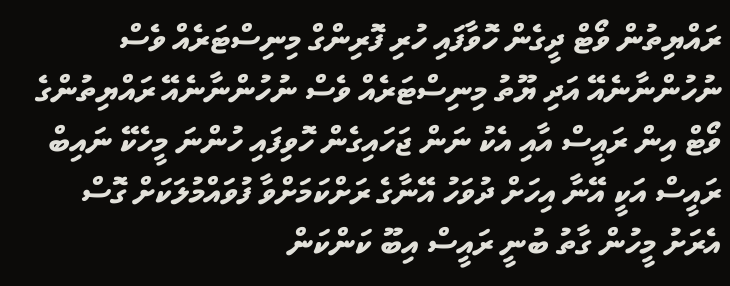ރައްޔިތުން ވޯޓް ދީގެން ހޮވާފައި ހުރި ފޮރިންގް މިނިސްޓަރެއް ވެސް ނުހުންނާނެއޭ އަދި ޔޫތު މިނިސްޓަރެއް ވެސް ނުހުންނާނެއޭ ރައްޔިތުންގެ ވޯޓް އިން ރައީސް އާއި އެކު ނަން ޖަހައިގެން ހޮވިފައި ހުންނަ މީހެކޭ ނައިބް ރައީސް އަކީ އޭނާ އިހަށް ދުވަހު އޭނާގެ ރަށްކަމަށްވާ ފުވައްމުލަކަށް ގޮސް އެރަށު މީހުން ގާތު ބުނީ ރައީސް އިބޫ ކަންކަން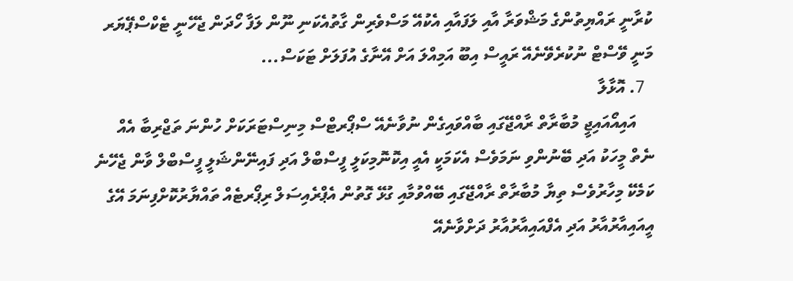ކުރާނީ ރައްޔިތުންގެ މަޝްވަރާ އާއި ލަފައާއި އެކުއޭ މަސްވެރިން ގާތުއެކަނި ނޫން ލަފާ ހޯދަން ޖެހޭނީ ޓެކްސްޕޭޔަރ މަނީ ވޭސްޓް ނުކުރެވޭނެއޭ ރައީސް އިބޫ އަމިއްލަ އަށް އޭނާގެ އުފަލަށް ޓަކަސް...
  7. އޮޅާލާ
    އައިއޯއައިޖީ މުބާރާތް ރާއްޖޭގައި ބާއްވައިގެން ނުވާނެއޭ ސްޕޯރޓްސް މިނިސްޓަރަކަށް ހުންނަ ތަޖްރިބާ އެއް ނެތް މީހަކު އަދި ބޭނުންވި ނަމަވެސް އެކަމަކީ އެއީ އިކޮނޮމިކަލީ ފީސްބްލް އަދި ފައިނޭންޝަލީ ފީސްބްލް ވާން ޖެހޭނެ ކަމެކޭ މިހާރުވެސް ތިޔާ މުބާރާތް ރާއްޖޭގައި ބޭއްވުމާއި ގުޅޭ ގޮތުން އެޕްރެއިސަލް ރިޕޯރޓެއް ތައްޔާރުކޮށްފިނަމަ އޭގެ އީއައިއާރުއާރު އަދި އެފްއައިއާރުއާރު ދަށްވާނެއޭ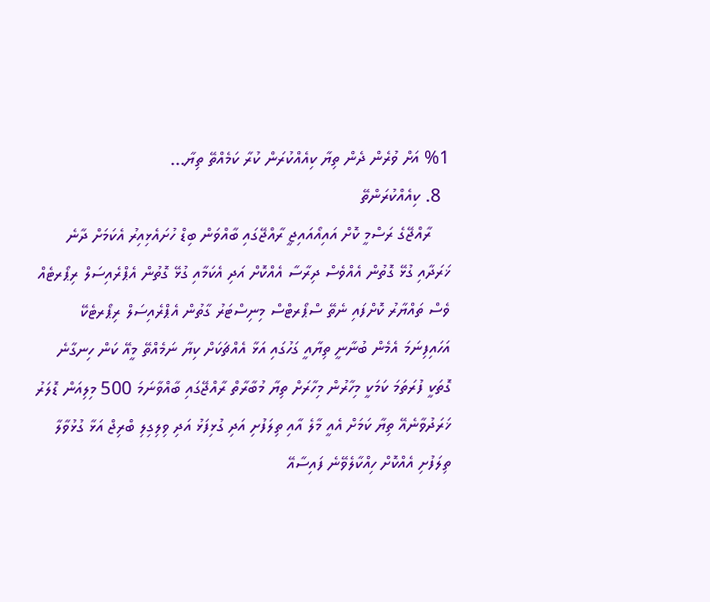%1 އަށް ވުރެން ދެން ތިޔާ ކިއެއްކުރަން ކުރާ ކަމެއްތޭ ތިޔާ...
  8. ކިއެއްކުރަންތޭ
    ރާއްޖޭގެ ރަސްމީ ކޮށް އައިއޯއައިޖީ ރާއްޖޭގައި ބާއްވަން ބިޑް ހުށައެޅިއިރު އެކަމަށް ދާނެ ޚަރަދާއި ގުޅޭ ގޮތުން އެއްވެސް ދިރާސާ އެއްކޮށް އަދި އެކަމާއި ގުޅޭ ގޮތުން އެޕްރެއިސަލް ރިޕޯރޓެއް ވެސް ތައްޔާރު ކޮށްފައި ނެތޭ ސްޕޯރޓްސް މިނިސްޓަރު ގާތުން އެޕްރެއިސަލް ރިޕޯރޓެކޭ އަހައިފިނަމަ އެމެން ބުނާނީ ތިޔާއީ ގަހުގައި އަޅާ އެއްޗަކަށް ކިޔާ ނަމެއްތޭ މީއޭ ކަން ހިނގާނެ ގޮތަކީ ފުރަތަމަ ކަމަކީ މިހާރުން މިހާރަށް ތިޔާ މުބާރާތް ރާއްޖޭގައި ބާއްވާނަމަ 500 މިލިއަން ޑޮލަރު ޚަރަދުވާނެއޭ ތިޔާ ކަމަށް އެއީ މާލެ އާއި ތިލަފުށި އަދި ގުޅިފަޅު އަދި ވިލިގިލި ބްރިޖް އަޅާ ގުޅުވާލާ ތިލަފުށި އެއްކޮށް ހިއްކާލެވޭނެ ފައިސާއޭ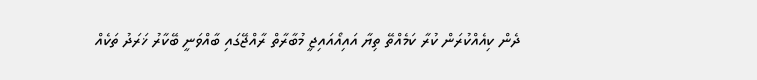ދެން ކިއެއްކުރަން ކުރާ ކަމެއްތޭ ތިޔާ އައިއޯއައިޖީ މުބާރާތް ރާއްޖޭގައި ބާއްވަނީ ބޭކާރު ޚަރަދު ތަކެއް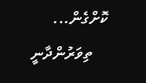ކޮށްގެން...
    ތިވަރުންދާނީ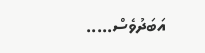އަބަދުވެސް.....